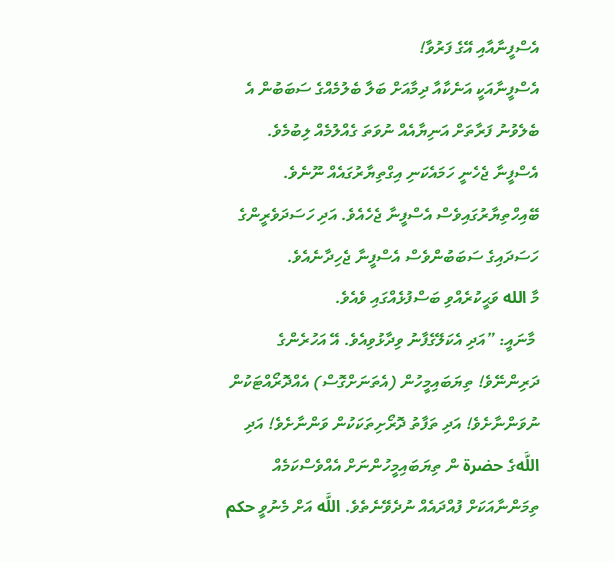އެސްފީނާއާއި އޭގެ ފަރުވާ!
އެސްފީނާއަކީ އަނެކާއާ ދިމާއަށް ބަލާ ބެލުމެއްގެ ސަބަބުން އެ ބެލެވުނު ފަރާތަށް އަނިޔާއެއް ނުވަތަ ގެއްލުމެއް ލިބުމެވެ. އެސްފީނާ ޖެހެނީ ހަމައެކަނި އިގްތިޔާރުގައެއް ނޫނެވެ. ބޭއިހްތިޔާރުގައިވެސް އެސްފީނާ ޖެހެއެވެ. އަދި ހަސަދަވެރީންގެ ހަސަދައިގެ ސަބަބުންވެސް އެސްފީނާ ޖެހިދާނެއެވެ.
މާ الله ވަޙީކުރެއްވި ބަސްފުޅެއްގައި ވެއެވެ.
 މާނައީ: ”އަދި އެކަލޭގެފާނު ވިދާޅުވިއެވެ. އޭ އަހުރެންގެ ދަރިންނޭވެ! ތިޔަބައިމީހުން (އެތަނަށްގޮސް) އެއްދޮރޯއްޓަކުން ނުވަންނާށެވެ! އަދި ތަފާތު ދޮރޯށިތަކަކުން ވަންނާށެވެ! އަދި اللَّهގެ حضرة ން ތިޔަބައިމީހުންނަށް އެއްވެސްކަމެއް ތިމަންނާއަކަށް ފުއްދައެއް ނުދެވޭނެތެވެ. اللَّه އަށް މެނުވީ حكم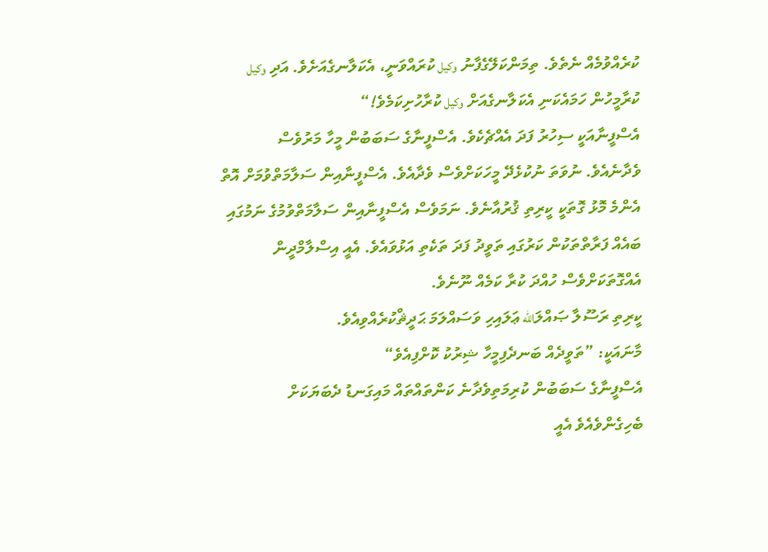ކުރެއްވުމެއް ނެތެވެ. ތިމަންކަލޭގެފާނު وكيل ކުރައްވަނީ، އެކަލާނގެއަށެވެ. އަދި وكيل ކުރާމީހުން ހަމައެކަނި އެކަލާނގެއަށް وكيل ކުރާހުށިކަމެވެ!“
އެސްފީނާއަކީ ސިހުރު ފަދަ އެއްޗެކެވެ. އެސްފީނާގެ ސަބަބުން މީހާ މަރުވެސް ވެދާނެއެވެ. ނުވަތަ ނުކުޅެދޭ މީހަކަށްވެސް ވެދާއެވެ. އެސްފީނާއިން ސަލާމަތްވުމަށް އޮތް އެންމެ މޮޅު ގޮތަކީ ކީރިތި ޤުރުއާނެވެ. ނަމަވެސް އެސްފީނާއިން ސަލާމަތްވުމުގެ ނަމުގައި ބައެއް ފަރާތްތަކުން ކަރުގައި ތަވީދު ފަދަ ތަކެތި އަޅުވައެވެ. އެއީ އިސްލާމްދީން އެއްގޮތަކަށްވެސް ހުއްދަ ކުރާ ކަމެއް ނޫނެވެ.
ކީރިތި ރަސޫލާ ޞައްލަالله ޢަލައިހި ވަސައްލަމަ ޙަދީޘްކުރެއްވިއެވެ.
މާނައަކީ: ”ތަވީދެއް ބަނދެފިމީހާ ޝިރުކު ކޮށްފިއެވެ“
އެސްފީނާގެ ސަބަބުން ކުރިމަތިވެދާނެ ކަންތައްތައް މައިގަނޑު ދެބަޔަކަށް ބެހިގެންވެއެވެ އެއީ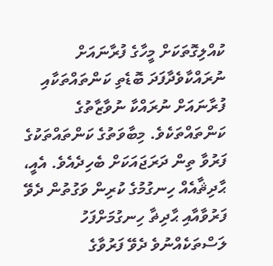ކުއްލިގޮތަކަށް މީހާގެ ފުރާނައަށް ނުރައްކާވެދާފަދަ ބޮޑެތި ކަންތައްތަކާއި ފުރާނައަށް ނުރައްކާ ނުވާޒާތުގެ ކަންތައްތަކެވެ. މިބާވަތުގެ ކަންތައްތަކުގެ ފަރުވާ ތިން ދަރަޖައަކަށް ބެހިދެއެވެ. އެއީ، ޙާދިޘާއެއް ހިނގުމުގެ ކުރިން ވަގުތުން ދެވޭ ފަރުވާއާއި ޙާދިޡާ ހިނގުމަށްފަހު ލަސްތަކެއްނުވެ ދެވޭ ފަރުވާގެ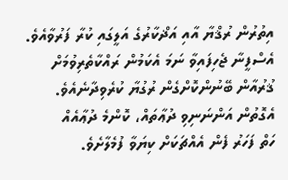އިތުރުން ރުޤްޔާ އާއި އަޛްކާރުގެ އަލީގައި ކުރާ ފަރުވާއެވެ.
އެސްފީނާ ޖެހިފައިވާ ނަމަ އެކަމުން ރައްކާތެރިވުމަށް ޤުރުއާން ބޭނުންކޮށްގެން ރުގުޔާ ކުރެވިދާނެއެވެ. އެގޮތުން އަންނަނިވި ދުޢާތައް، ކޮންމެ ދުޢާއެއް
ހަތް ފަހަރު ފެން އެއްޗަކަށް ކިޔަވާ ފުމެލާށެވެ.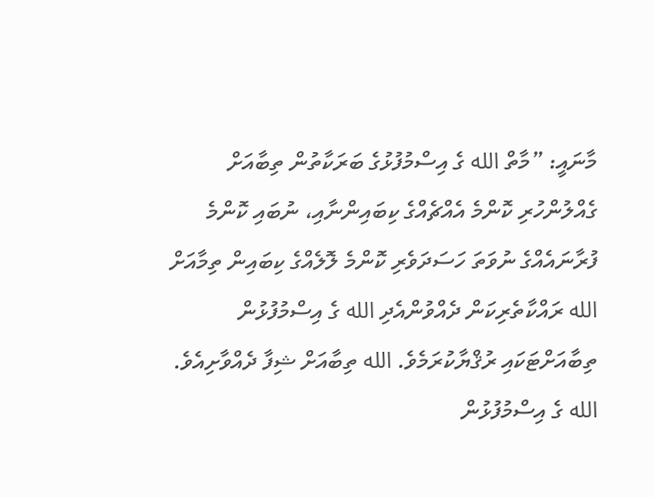މާނައީ: ”މާތް الله ގެ އިސްމުފުޅުގެ ބަރަކާތުން ތިބާއަށް ގެއްލުންހުރި ކޮންމެ އެއްޗެއްގެ ކިބައިންނާއި، ނުބައި ކޮންމެ ފުރާނައެއްގެ ނުވަތަ ހަސަދަވެރި ކޮންމެ ލޮލެއްގެ ކިބައިން ތިމާއަށް الله ރައްކާތެރިކަން ދެއްވުންއެދި الله ގެ އިސްމުފުޅުން ތިބާއަށްޓަކައި ރުޤްޔާކުރަމެވެ. الله ތިބާއަށް ޝިފާ ދެއްވާށިއެވެ. الله ގެ އިސްމުފުޅުން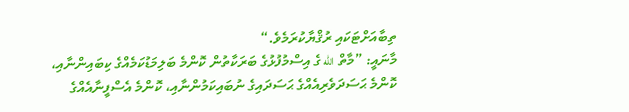ތިބާއަށްޓަކައި ރުޤްޔާކުރަމެވެ.“
މާނައީ: ”މާތް الله ގެ އިސްމުފުޅުގެ ބަރަކާތުން ކޮންމެ ބަލިމަޑުކަމެއްގެ ކިބައިންނާއި، ކޮންމެ ޙަސަދަވެރިއެއްގެ ޙަސަދައިގެ ނުބައިކަމުންނާއި، ކޮންމެ އެސްފީނާއެއްގެ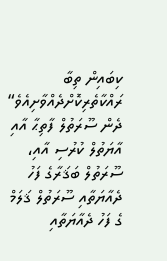ކިބައިން ތިބާ ރައްކާތެރިކޮށްދެއްވާށިއެވެ“
ދެން ސޫރަތުލް ފާތިޙާ އާއި އާޔަތުލް ކުރުސި އާއި، ސޫރަތުލް ބަޤަރާގެ ފަހު ދެއާޔަތާއި ސޫރަތުލް ޤަލަމް ގެ ފަހު ދެއާޔަތާއި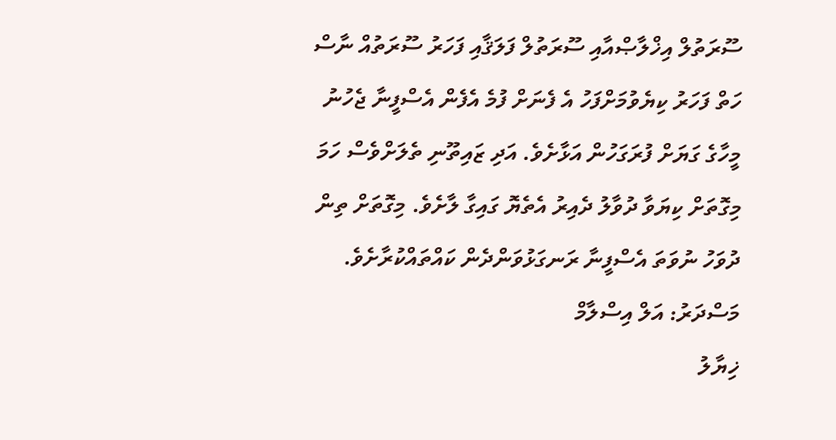ސޫރަތުލް އިޚްލާޞްއާއި ސޫރަތުލް ފަލަޤާއި ފަހަރު ސޫރަތުއް ނާސް ހަތް ފަހަރު ކިޔެވުމަށްފަހު އެ ފެނަށް ފުމެ އެފެން އެސްފީނާ ޖެހުނު މީހާގެ ގަޔަށް ފުރަގަހުން އަޅާށެވެ. އަދި ޒައިތޫނި ތެލަށްވެސް ހަމަ މިގޮތަށް ކިޔަވާ ދުވާލު ދެއިރު އެތެޔޮ ގައިގާ ލާށެވެ. މިގޮތަށް ތިން ދުވަހު ނުވަތަ އެސްފީނާ ރަނގަޅުވަންދެން ކައްތައްކުރާށެވެ.
މަސްދަރު: އަލް އިސްލާމް
ޚިޔާލު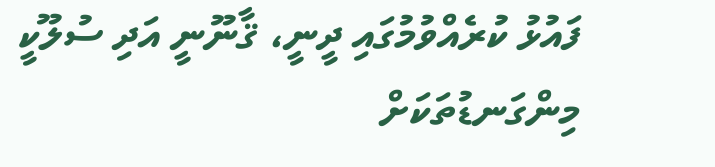ފައުޅު ކުރެއްވުމުގައި ދީނީ، ޤާނޫނީ އަދި ސުލޫކީ މިންގަނޑުތަކަށް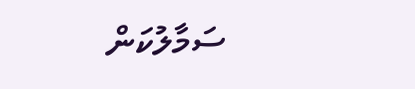ސަމާލުކަން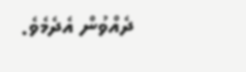ދެއްވުން އެދެމެވެ.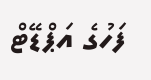ފަހުގެ އަޕްޑޭޓް